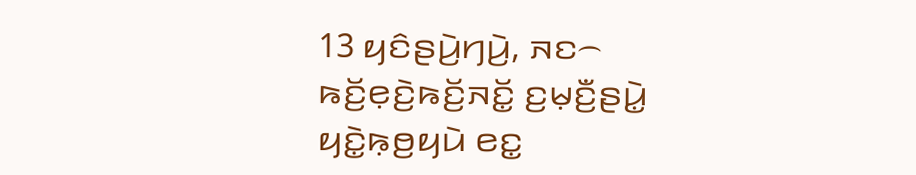13 ꤟꤢꤨꤔꤣꤧ꤬ꤚꤣꤧ꤬, ꤏꤢ꤮ ꤒꤢꤩ꤬ꤕ꤫ꤢꤧ꤬ꤒꤢꤩ꤬ꤏꤢꤩ꤭ ꤢ꤬ꤗ꤫ꤢꤪ꤬ꤔꤣꤧ꤭ ꤟꤢꤧ꤭ꤒ꤫ꤥ꤬ꤟꤣꤧ ꤕꤢ꤭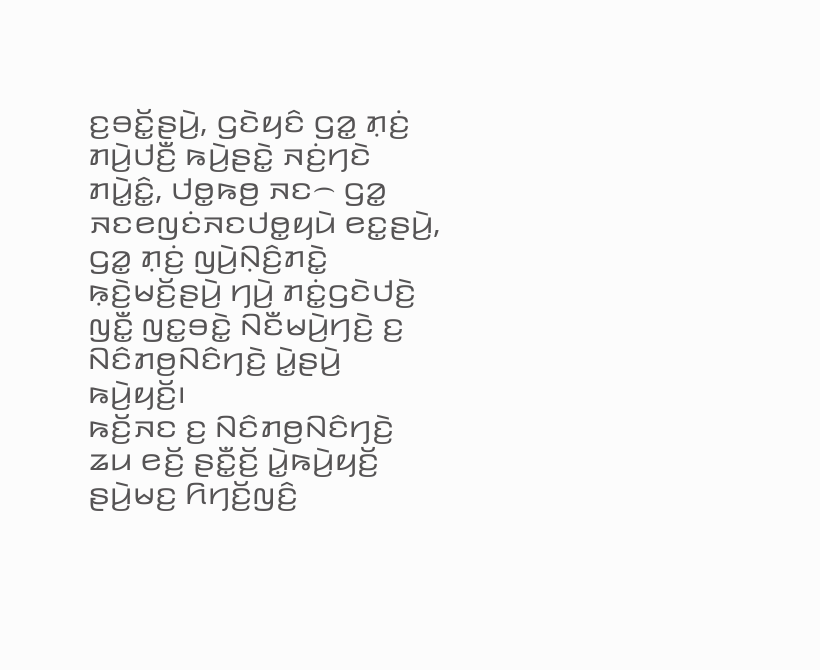ꤢ꤬ꤋꤢꤩ꤭ꤔꤣꤧ꤬, ꤞꤢꤧꤟꤢꤨ ꤞꤤ꤭ ꤊ꤫ꤢꤦ꤬ ꤊꤣꤧ꤬ꤓꤢꤪ꤬ ꤒꤣꤧ꤬ꤔꤢꤧ꤭ ꤏꤢꤦ꤬ꤚꤢꤧ ꤊꤣꤧ꤭ꤢꤨ꤭, ꤓꤥ꤭ꤒꤥ꤬ ꤏꤢ꤮ ꤞꤤ꤭ ꤏꤢꤕꤜꤢꤦꤏꤢꤓꤥ꤭ꤟꤣꤧ ꤕꤢ꤭ꤔꤣꤧ꤬, ꤞꤤ꤭ ꤊ꤫ꤢꤦ꤬ ꤜꤣꤧ꤬ꤡ꤫ꤢꤨ꤬ꤊꤢꤧ꤭ ꤒ꤫ꤢꤧ꤬ꤗꤢꤩ꤬ꤔꤣꤧ꤬ ꤚꤣꤧ꤬ ꤊꤢꤦ꤭ꤞꤢꤧꤓꤢꤧ꤬ ꤜꤢꤪ꤭ ꤜꤢ꤭ꤋꤢꤧ꤭ ꤡꤢꤪꤗꤣꤧ꤬ꤚꤢꤧ꤬ ꤢ꤬ ꤡꤢꤨꤊꤥ꤬ꤡꤢꤨꤚꤢꤧ꤬ ꤣꤧ꤭ꤔꤣꤧ꤬ ꤒꤣꤧ꤬ꤟꤢꤩ꤬꤯
ꤒꤢꤩ꤬ꤏꤢ ꤢ꤬ ꤡꤢꤨꤊꤥ꤬ꤡꤢꤨꤚꤢꤧ꤬ ꤘꤣ ꤕꤢꤩ꤬ ꤔꤢꤪ꤭ꤢꤩ꤬ ꤣꤧ꤭ꤒꤣꤧ꤬ꤟꤢꤩ꤬ ꤔꤣꤧ꤬ꤗꤢ꤬ ꤖꤚꤢꤩ꤬ꤜꤢꤨ꤬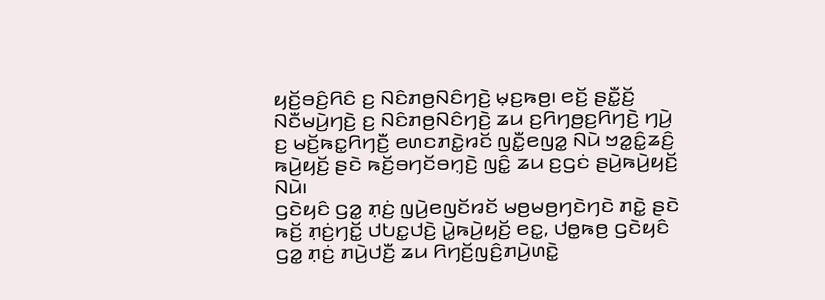ꤟꤢꤩ꤬ꤋꤢꤨ꤬ꤖꤢꤨ ꤢ꤬ ꤡꤢꤨꤊꤥ꤬ꤡꤢꤨꤚꤢꤧ꤬ ꤗ꤫ꤢ꤬ꤒꤥ꤬꤯ ꤕꤢꤩ꤬ ꤔꤢꤪ꤭ꤢꤩ꤬ ꤡꤢꤪꤗꤣꤧ꤬ꤚꤢꤧ꤬ ꤢ꤬ ꤡꤢꤨꤊꤥ꤬ꤡꤢꤨꤚꤢꤧ꤬ ꤘꤣ ꤢ꤬ꤖꤚꤥ꤬ꤢ꤬ꤖꤚꤢꤧ꤬ ꤚꤣꤧ꤬ ꤢ꤬ ꤗꤢꤩ꤬ꤒꤢ꤭ꤖꤚꤢꤪ꤬ ꤕꤛꤢꤊꤢꤧ꤭ꤙꤢꤩ ꤜꤢꤪ꤭ꤕꤜꤤ꤭ ꤡꤣꤧ ꤠꤤ꤭ꤢꤨ꤭ꤘꤢꤨ꤬ ꤒꤣꤧ꤬ꤟꤢꤩ꤬ ꤔꤢꤧ ꤒꤢꤩ꤬ꤋꤚꤢꤩꤋꤚ꤫ꤢꤧ꤬ ꤜꤢꤨ꤭ ꤘꤣ ꤢ꤬ꤞꤢꤦ ꤔꤣꤧ꤬ꤒꤣꤧ꤬ꤟꤢꤩ꤬ ꤡꤣꤧ꤯
ꤞꤢꤧꤟꤢꤨ ꤞꤤ꤭ ꤊ꤫ꤢꤦ꤬ ꤜꤣꤧ꤬ꤕꤜꤢꤩꤙꤢꤩ ꤗꤥ꤬ꤗꤥ꤬ꤚꤢꤧꤚꤢꤧ ꤊꤢꤧ꤭ ꤔꤢꤧ ꤒꤢꤩ꤬ ꤊ꤫ꤢꤦ꤬ꤚꤢꤩ꤭ ꤓꤝꤢ꤭ꤓꤢꤧ꤬ ꤣꤧ꤭ꤒꤣꤧ꤬ꤟꤢꤩ꤬ ꤕꤢ꤭, ꤓꤥ꤭ꤒꤥ꤬ ꤞꤢꤧꤟꤢꤨ ꤞꤤ꤭ ꤊ꤫ꤢꤦ꤬ ꤊꤣꤧ꤬ꤓꤢꤪ꤬ ꤘꤣ ꤖꤚꤢꤩ꤬ꤜꤢꤨ꤬ꤊꤣꤧ꤬ꤛꤢꤧ꤭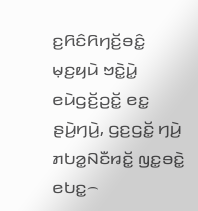ꤢ꤬ꤖꤢꤨꤖꤚꤢꤩ꤬ꤋꤢꤨ꤭ ꤗ꤫ꤢ꤬ꤟꤣꤧ ꤠꤢꤧ꤭ꤣꤧ꤭ ꤕꤣꤧꤞꤢꤩ꤬ꤑꤢꤩ꤭ ꤕꤢ꤭ ꤔꤣꤧ꤬ꤚꤣꤧ꤬, ꤞꤢ꤬ꤞꤢꤩ꤭ ꤚꤣꤧ꤬ ꤊꤝꤤ꤭ꤡꤢꤪꤙꤢꤩ꤭ ꤜꤢ꤭ꤋꤢꤧ꤭ ꤕꤝꤢ꤭꤮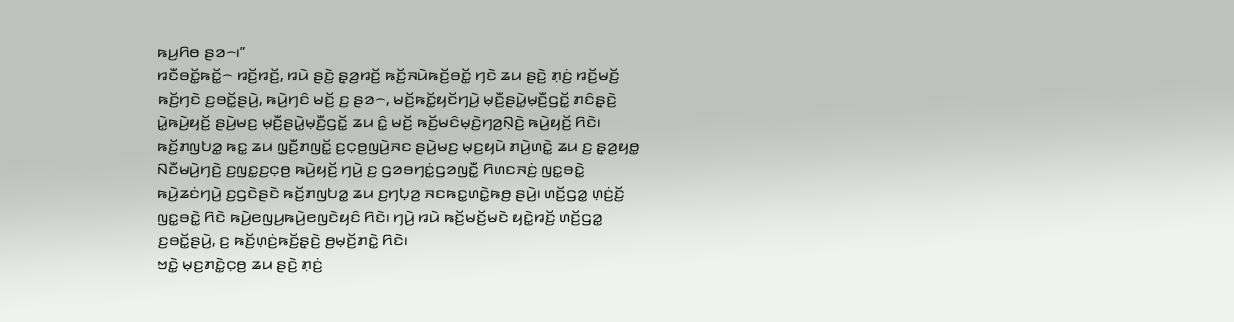ꤒꤣ꤬ꤖꤥ ꤔꤤ꤮꤯”
ꤙꤢꤪꤋꤢꤩ꤭ꤒꤢꤩ꤭꤮ ꤙꤢꤩ꤬ꤙꤢꤩ꤬, ꤙꤣꤧ ꤔꤢꤧ꤬ ꤔ꤫ꤤ꤬ꤙꤢꤩ꤬ ꤒꤢꤩ꤬ꤏꤣꤧꤒꤢꤩ꤬ꤋꤢꤩ꤭ ꤚꤢꤧ ꤘꤣ ꤔꤢꤧ꤬ ꤊ꤫ꤢꤦ꤬ ꤙꤢꤩ꤬ꤗꤢꤩ꤬ ꤒꤢꤩ꤬ꤚꤢꤧ ꤢ꤬ꤋꤢꤩ꤭ꤔꤣꤧ꤬, ꤒꤣꤧ꤬ꤚꤢꤨ ꤗꤢꤩ꤬ ꤢ꤬ ꤔꤤ꤮, ꤗꤢꤩ꤬ꤒꤢꤩ꤭ꤟꤢꤩꤚꤣꤧ꤬ ꤗ꤫ꤢꤪ꤬ꤔꤣꤧ꤭ꤗ꤫ꤢꤪ꤬ꤞꤢꤩ꤭ ꤊꤢꤨꤔ꤫ꤢꤧ꤬ ꤣꤧ꤭ꤒꤣꤧ꤬ꤟꤢꤩ꤬ ꤔꤣꤧ꤬ꤗꤢ꤬ ꤗ꤫ꤢꤪ꤬ꤔꤣꤧ꤭ꤗ꤫ꤢꤪ꤬ꤞꤢꤩ꤭ ꤘꤣ ꤢꤨ꤭ ꤗꤢꤩ꤬ ꤒꤢꤩ꤬ꤗꤢꤨꤗ꤫ꤢꤧ꤬ꤚꤤ꤬ꤡ꤫ꤢꤧ꤬ ꤒꤣꤧ꤬ꤟꤢꤩ꤬ ꤖꤢꤧ꤯
ꤒꤢꤩ꤬ꤊꤜꤝꤤ꤭ ꤒꤢ꤭ ꤘꤣ ꤜ꤫ꤢꤪ꤬ꤊꤜꤢꤩ꤭ ꤢ꤬ꤍ꤫ꤥ꤬ꤜꤣꤧ꤬ꤏꤢ ꤔꤣꤧ꤬ꤗꤢ꤬ ꤗ꤫ꤢ꤬ꤟꤣꤧ ꤊꤣꤧ꤬ꤛꤢꤧ꤭ ꤘꤣ ꤢ꤬ ꤔ꤫ꤤ꤬ꤟꤥ꤭ ꤡꤢꤪꤗꤣꤧ꤬ꤚꤢꤧ꤬ ꤢ꤬ꤜꤢ꤭ꤢ꤬ꤍ꤫ꤥ꤬ ꤒꤣꤧ꤬ꤟꤢꤩ꤬ ꤚꤣꤧ꤬ ꤢ꤬ ꤞꤤꤋꤚꤢꤦ꤭ꤞꤤꤜꤢꤪ꤭ ꤖꤛꤢꤏꤢꤦ꤬ ꤜꤢ꤭ꤋꤢꤧ꤭ ꤒꤣꤧ꤬ꤘꤢꤦꤚꤣꤧ꤬ ꤢ꤬ꤞꤢꤧꤔꤢꤧ ꤒꤢꤩ꤬ꤊꤜꤝꤤ꤭ ꤘꤣ ꤢ꤬ꤚꤝ꤫ꤤ꤬ ꤏꤢꤒꤢ꤭ꤛꤢꤧ꤭ꤒꤥ꤬ ꤔꤣꤧ꤬꤯ ꤛꤢꤩ꤬ꤞꤤ꤭ ꤛ꤫ꤢꤦ꤬ꤢꤩ꤬ ꤜꤢ꤭ꤋꤢꤧ꤭ ꤖꤢꤧ ꤒꤣꤧ꤬ꤕꤜꤣ꤬ꤒꤣꤧ꤬ꤕꤜꤢꤧꤟꤢꤨ ꤖꤢꤧ꤯ ꤚꤣꤧ꤬ ꤙꤣꤧ ꤒꤢꤩ꤬ꤗꤢꤩ꤬ꤗꤢꤧ ꤟꤢꤧ꤭ꤙꤢꤩ꤬ ꤛꤢꤩ꤬ꤞꤤ꤭ ꤢ꤬ꤋꤢꤩ꤭ꤔꤣꤧ꤬, ꤢ꤬ ꤒꤢꤩ꤬ꤛ꤫ꤢꤦ꤬ꤒꤢꤩ꤬ꤔ꤫ꤢꤧ꤬ ꤥ꤬ꤗ꤫ꤢꤩ꤬ꤊꤢꤧ꤭ ꤖꤢꤧ꤯
ꤠꤢꤧ꤭ ꤗ꤫ꤢ꤬ꤊꤢꤧ꤭ꤍ꤫ꤥ꤬ ꤘꤣ ꤔꤢꤧ꤬ ꤊ꤫ꤢꤦ꤬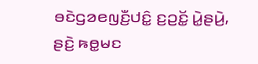ꤋꤢꤧꤞꤤꤕꤜꤢꤪ꤬ꤓꤢꤨ꤭ ꤢ꤬ꤑꤢꤩ꤭ ꤣꤧ꤭ꤔꤣꤧ꤬, ꤔꤢꤧ꤬ ꤒꤥ꤭ꤗꤢ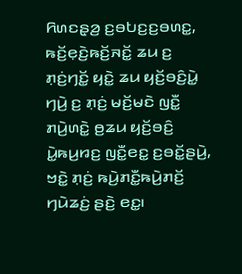ꤖꤛꤢꤔ꤫ꤤ꤬ ꤢ꤬ꤋꤝꤢ꤬ꤢ꤬ꤋꤛꤢ꤭, ꤒꤢꤩ꤬ꤕ꤫ꤢꤧ꤬ꤒꤢꤩ꤬ꤏꤢꤩ꤭ ꤘꤣ ꤢ꤬ ꤊ꤫ꤢꤦ꤬ꤚꤢꤩ꤭ ꤟꤢꤧ꤭ ꤘꤣ ꤟꤢꤩ꤬ꤋꤢꤨ꤬ꤣꤧ꤭ ꤚꤣꤧ꤬ ꤢ꤬ ꤊ꤫ꤢꤦ꤬ ꤗꤢꤩ꤬ꤗꤢꤧ ꤜꤢꤪ꤭ ꤊꤣꤧ꤬ꤛꤢꤧ꤭ ꤥ꤬ꤘꤣ ꤟꤢꤩ꤬ꤋꤢꤨ꤬ ꤣꤧ꤭ꤒꤣ꤬ꤙꤢ꤬ ꤜꤢꤪ꤭ꤕꤢ꤭ ꤢ꤬ꤋꤢꤩ꤭ꤔꤣꤧ꤬, ꤠꤢꤧ꤭ ꤊ꤫ꤢꤦ꤬ ꤒꤣꤧ꤬ꤊꤢꤪ꤭ꤒꤣꤧ꤬ꤊꤢꤩ꤬ ꤚꤣꤧꤘꤢꤦ꤬ ꤔꤢꤧ꤬ ꤕꤢ꤭꤯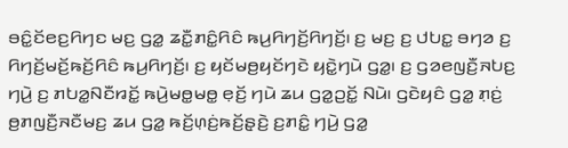ꤋꤢꤨ꤭ꤢꤩꤕꤢ꤬ꤖꤚꤢ ꤗꤢ꤬ ꤞꤤ꤭ ꤘꤢꤪ꤭ꤊꤢꤨ꤭ꤖꤢꤨ ꤒꤣ꤬ꤖꤚꤢꤩ꤬ꤖꤚꤢꤩ꤬꤯ ꤢ꤬ ꤗꤢ꤬ ꤢ꤬ ꤓꤝꤢ꤭ ꤋꤚꤤ ꤢ꤬ ꤖꤚꤢꤩ꤬ꤗꤢꤩ꤬ꤒꤢꤩ꤬ꤖꤢꤨ ꤒꤣ꤬ꤖꤚꤢꤩ꤬꤯ ꤢ꤬ ꤟꤢꤩꤗꤥ꤬ꤟꤢꤩꤚꤢꤧ ꤟꤢꤧ꤭ꤚꤣꤧ ꤞꤤ꤭꤯ ꤢ꤬ ꤞꤤꤕꤜꤢꤪ꤬ꤏꤝꤢ꤬ ꤚꤣꤧ꤬ ꤢ꤬ ꤊꤝꤤ꤭ꤡꤢꤪꤙꤢꤩ꤭ ꤒꤣꤧ꤬ꤗꤥ꤭ꤗꤥ꤭ ꤕ꤫ꤢꤩ꤬ ꤚꤣꤧ ꤘꤣ ꤞꤤ꤭ꤑꤢꤩ꤭ ꤡꤣꤧ꤯ ꤞꤢꤧꤟꤢꤨ ꤞꤤ꤭ ꤊ꤫ꤢꤦ꤬ ꤥ꤬ꤊꤜꤢꤪ꤬ꤏꤢꤪꤗꤢ꤬ ꤘꤣ ꤞꤤ꤭ ꤒꤢꤩ꤬ꤛ꤫ꤢꤦ꤬ꤒꤢꤩ꤬ꤔ꤫ꤢꤧ꤬ ꤢ꤬ꤊꤢꤨ꤭ ꤚꤣꤧ꤬ ꤞꤤ꤭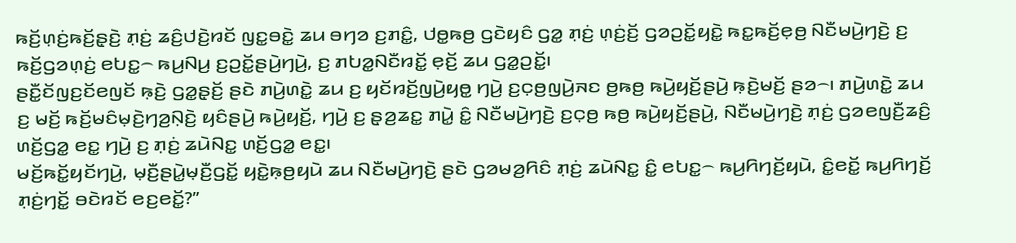ꤒꤢꤩ꤬ꤛ꤫ꤢꤦ꤬ꤒꤢꤩ꤬ꤔ꤫ꤢꤧ꤬ ꤊ꤫ꤢꤦ꤬ ꤘꤢꤨ꤬ꤓꤢꤧ꤬ꤙꤢꤩ ꤜꤢ꤭ꤋꤢꤧ꤭ ꤘꤣ ꤋꤚꤤ ꤢ꤬ꤊꤢꤨ꤭, ꤓꤥ꤭ꤒꤥ꤬ ꤞꤢꤧꤟꤢꤨ ꤞꤤ꤭ ꤊ꤫ꤢꤦ꤬ ꤛ꤫ꤢꤦ꤬ꤢꤩ꤬ ꤞꤤꤑꤢꤩ꤭ꤟꤢꤧ꤭ ꤒꤢ꤭ꤒꤢꤩ꤬ꤕ꤫ꤥ꤬ ꤡꤢꤪꤗꤣꤧ꤬ꤚꤢꤧ꤬ ꤢ꤬ ꤒꤢꤩ꤬ꤞꤤꤛ꤫ꤢꤦ꤬ ꤕꤝꤢ꤭꤮ ꤒꤣ꤬ꤡꤣ꤬ ꤢ꤬ꤑꤢꤩ꤭ꤔꤣꤧ꤬ꤚꤣꤧ꤬, ꤢ꤬ ꤊꤝꤤ꤭ꤡꤢꤪꤙꤢꤩ꤭ ꤕ꤫ꤢꤩ꤬ ꤘꤣ ꤞꤤ꤭ꤑꤢꤩ꤭꤯
ꤔꤢꤪ꤭ꤢꤩꤜꤢ꤬ꤢꤩꤕꤜꤢꤩ ꤒ꤫ꤢꤧ꤬ ꤞꤤ꤭ꤔ꤫ꤢꤩ꤬ ꤔꤢꤧ ꤊꤣꤧ꤬ꤛꤢꤧ꤭ ꤘꤣ ꤢ꤬ ꤟꤢꤩꤙꤢꤩ꤬ꤜꤣꤧ꤬ꤟꤥ꤭ ꤚꤣꤧ꤬ ꤢ꤬ꤍ꤫ꤥ꤬ꤜꤣꤧ꤬ꤏꤢ ꤥ꤬ꤒꤥ꤬ ꤒꤣꤧ꤬ꤟꤢꤩ꤬ꤔꤣꤧ꤬ ꤒ꤫ꤢꤧ꤬ꤗꤢꤩ꤬ ꤔꤤ꤮꤯ ꤊꤣꤧ꤬ꤛꤢꤧ꤭ ꤘꤣ ꤢ꤬ ꤗꤢꤩ꤬ ꤒꤢꤩ꤬ꤗꤢꤨꤗ꤫ꤢꤧ꤬ꤚꤤ꤬ꤡ꤫ꤢꤧ꤬ ꤟꤢꤨꤔꤣꤧ꤬ ꤒꤣꤧ꤬ꤟꤢꤩ꤬, ꤚꤣꤧ꤬ ꤢ꤬ ꤔ꤫ꤤ꤬ꤘꤢ꤭ ꤊꤣꤧ꤭ ꤢꤨ꤭ ꤡꤢꤪꤗꤣꤧ꤬ꤚꤢꤧ꤬ ꤢ꤬ꤍ꤫ꤥ꤬ ꤒꤥ꤬ ꤒꤣꤧ꤬ꤟꤢꤩ꤬ꤔꤣꤧ꤬, ꤡꤢꤪꤗꤣꤧ꤬ꤚꤢꤧ꤬ ꤊ꤫ꤢꤦ꤬ ꤞꤤꤕꤜꤢꤪ꤬ꤘꤢꤨ꤬ ꤛꤢꤩ꤬ꤞꤤ꤭ ꤕꤢ꤭ ꤚꤣꤧ꤬ ꤢ꤬ ꤊ꤫ꤢꤦ꤬ ꤘꤣꤧꤡꤢ꤭ ꤛꤢꤩ꤬ꤞꤤ꤭ ꤕꤢ꤭꤯
ꤗꤢꤩ꤬ꤒꤢꤩ꤭ꤟꤢꤩꤚꤣꤧ꤬, ꤗ꤫ꤢꤪ꤬ꤔꤣꤧ꤭ꤗ꤫ꤢꤪ꤬ꤞꤢꤩ꤭ ꤟꤢꤧ꤭ꤒ꤫ꤥ꤬ꤟꤣꤧ ꤘꤣ ꤡꤢꤪꤗꤣꤧ꤬ꤚꤢꤧ꤬ ꤔꤢꤧ ꤞꤤꤗꤤ꤬ꤖꤢꤨ ꤊ꤫ꤢꤦ꤬ ꤘꤣꤧꤡꤢ꤭ ꤢꤨ꤭ ꤕꤝꤢ꤭꤮ ꤒꤣ꤬ꤖꤚꤢꤩ꤬ꤟꤣꤧ, ꤢꤨ꤭ꤕꤢꤩ꤭ ꤒꤣ꤬ꤖꤚꤢꤩ꤬ ꤊ꤫ꤢꤦ꤬ꤚꤢꤩ꤭ ꤋꤢꤧꤙꤢꤩ ꤕꤢ꤬ꤕꤢꤩ꤭?”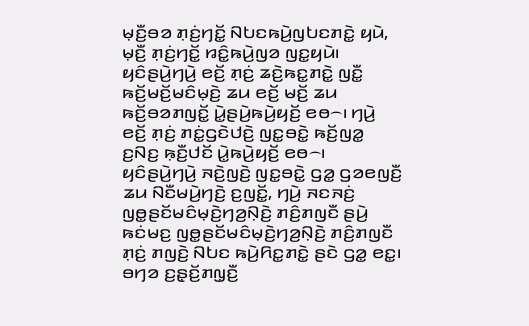ꤗ꤫ꤢꤪ꤬ꤋꤤ ꤊ꤫ꤢꤦ꤬ꤚꤢꤩ꤭ ꤡꤝꤢꤒꤣꤧ꤬ꤜꤝꤢꤊꤢꤧ꤭ ꤟꤣꤧ, ꤗ꤫ꤢꤪ꤬ ꤊ꤫ꤢꤦ꤬ꤚꤢꤩ꤭ ꤙꤢꤨ꤭ꤒꤣꤧ꤬ꤜꤤ ꤜꤢ꤭ꤟꤣꤧ꤯ ꤟꤢꤨꤔꤣꤧ꤬ꤚꤣꤧ꤬ ꤕꤢꤩ꤬ ꤊ꤫ꤢꤦ꤬ ꤘꤢꤧ꤬ꤒꤢ꤭ꤊꤢꤧ꤭ ꤜꤢꤪ꤭ ꤒꤢꤩ꤬ꤗꤢꤩ꤬ꤗꤢꤨꤗ꤫ꤢꤧ꤬ ꤘꤣ ꤕꤢꤩ꤬ ꤗꤢꤩ꤬ ꤘꤣ ꤒꤢꤩ꤬ꤋꤤꤊꤜꤢꤩ꤭ ꤣꤧ꤭ꤔꤣꤧ꤬ꤒꤣꤧ꤬ꤟꤢꤩ꤬ ꤕꤥ꤮꤯ ꤚꤣꤧ꤬ ꤕꤢꤩ꤬ ꤊ꤫ꤢꤦ꤬ ꤊꤢꤦ꤭ꤞꤢꤧꤓꤢꤧ꤬ ꤜꤢ꤭ꤋꤢꤧ꤭ ꤒꤢꤩ꤬ꤜꤤ꤭ ꤢ꤬ꤡꤢ꤬ ꤒ꤫ꤢꤪ꤬ꤓꤢꤩ ꤣꤧ꤭ꤒꤣꤧ꤬ꤟꤢꤩ꤬ ꤕꤥ꤮꤯
ꤟꤢꤨꤔꤣꤧ꤬ꤚꤣꤧ꤬ ꤏꤢꤧ꤬ꤜꤢꤧ꤬ ꤜꤢ꤭ꤋꤢꤧ꤭ ꤞꤤ꤭ ꤞꤤꤕꤜꤢꤪ꤬ ꤘꤣ ꤡꤢꤪꤗꤣꤧ꤬ꤚꤢꤧ꤬ ꤢ꤬ꤜꤢꤩ꤭, ꤚꤣꤧ꤬ ꤏꤢꤏꤢꤦ꤬ ꤜꤥ꤭ꤔꤢꤩꤗꤢꤨꤗ꤫ꤢꤧ꤬ꤚꤤ꤬ꤡ꤫ꤢꤧ꤬ ꤊꤢꤨ꤬ꤊꤜꤢꤪ ꤔꤣꤧ꤬ ꤒꤢꤦꤗꤢ꤬ ꤜꤥ꤭ꤔꤢꤩꤗꤢꤨꤗ꤫ꤢꤧ꤬ꤚꤤ꤬ꤡ꤫ꤢꤧ꤬ ꤊꤢꤨ꤬ꤊꤜꤢꤪ ꤊ꤫ꤢꤦ꤬ ꤊꤜꤢꤧ꤬ ꤡꤝꤢ ꤒꤣꤧ꤬ꤖꤢ꤭ꤊꤢꤧ꤭ ꤔꤢꤧ ꤞꤤ꤭ ꤕꤢ꤭꤯
ꤋꤚꤤ ꤢ꤬ꤔ꤫ꤢꤩ꤬ꤊꤜ꤫ꤢꤪ꤬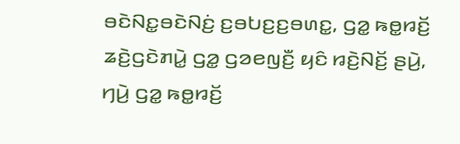ꤋꤢꤧꤡꤢ꤭ꤋꤢꤧꤡꤢꤦ꤬ ꤢ꤬ꤋꤝꤢ꤬ꤢ꤬ꤋꤛꤢ꤭, ꤞꤤ꤭ ꤒꤥ꤭ꤙꤢꤩ꤬ ꤘꤢꤧ꤬ꤞꤢꤧꤊꤣꤧ꤭ ꤞꤤ꤭ ꤞꤤꤕꤜꤢꤪ꤬ ꤟꤢꤨ ꤙꤢꤧ꤬ꤡꤢꤩ꤬ ꤔꤣꤧ꤬, ꤚꤣꤧ꤬ ꤞꤤ꤭ ꤒꤥ꤭ꤙꤢꤩ꤬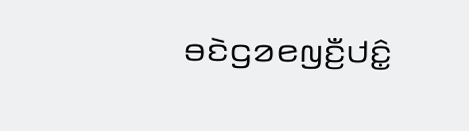ꤋꤢꤧꤞꤤꤕꤜꤢꤪ꤬ꤓꤢꤨ꤭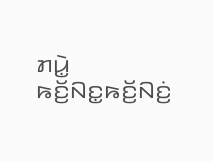ꤊꤣꤧ꤭ ꤒꤢꤩ꤬ꤡꤢ꤭ꤒꤢꤩ꤬ꤡꤢꤦ꤬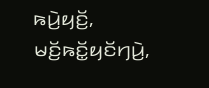ꤒꤣꤧ꤬ꤟꤢꤩ꤬, ꤗꤢꤩ꤬ꤒꤢꤩ꤭ꤟꤢꤩꤚꤣꤧ꤬,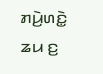ꤊꤣꤧ꤬ꤛꤢꤧ꤭ ꤘꤣ ꤢ꤬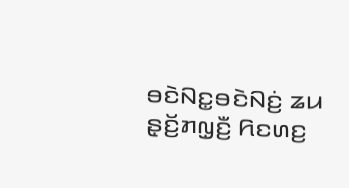ꤋꤢꤧꤡꤢ꤭ꤋꤢꤧꤡꤢꤦ꤬ ꤘꤣ ꤔ꤫ꤢꤩ꤬ꤊꤜ꤫ꤢꤪ꤬ ꤖꤢꤛꤢ꤬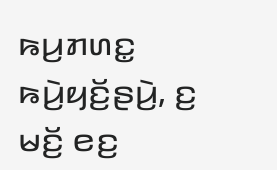ꤒꤣ꤬ꤊꤛꤢ꤭ ꤒꤣꤧ꤬ꤟꤢꤩ꤬ꤔꤣꤧ꤬, ꤢ꤬ ꤗꤢꤩ꤬ ꤕꤢ꤬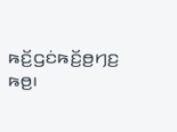ꤒꤢꤩ꤬ꤞꤢꤦꤒꤢꤩ꤬ꤥ꤬ꤚꤢ꤬ ꤒꤥ꤬꤯